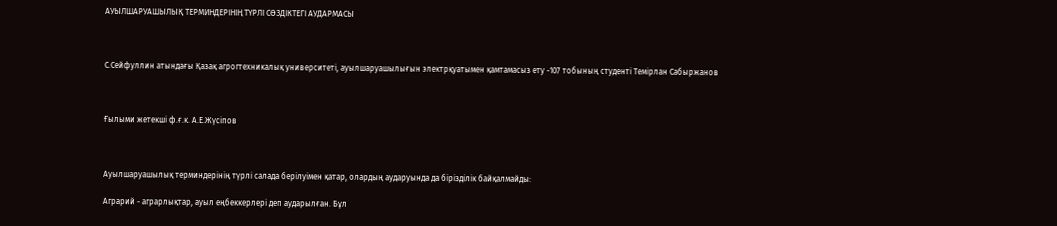АУЫЛШАРУАШЫЛЫҚ ТЕРМИНДЕРІНІҢ ТҮРЛІ СӨЗДІКТЕГІ АУДАРМАСЫ



С.Сейфуллин атындағы Қазақ агрогтехникалық университеті, ауылшаруашылығын электрқуатымен қамтамасыз ету -107 тобының студенті Темірлан Сабыржанов



Ғылыми жетекші ф.ғ.к. А.Е.Жүсіпов



Ауылшаруашылық терминдерінің түрлі салада берілуімен қатар, олардың аударуында да бірізділік байқалмайды:

Аграрий - аграрлықтар, ауыл еңбеккерлері деп аударылған. Бұл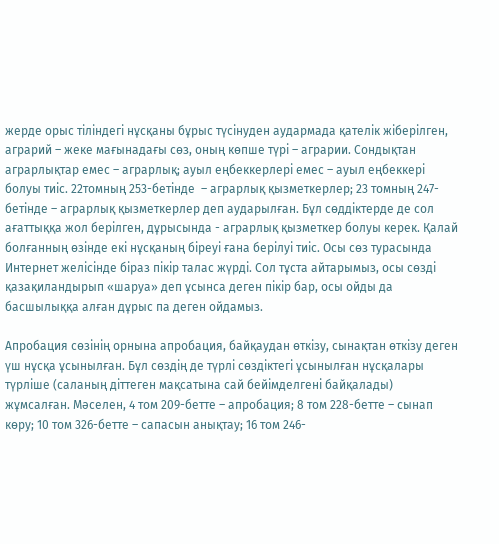жерде орыс тіліндегі нұсқаны бұрыс түсінуден аудармада қателік жіберілген, аграрий – жеке мағынадағы сөз, оның көпше түрі – аграрии. Сондықтан аграрлықтар емес – аграрлық; ауыл еңбеккерлері емес – ауыл еңбеккері болуы тиіс. 22томның 253-бетінде  – аграрлық қызметкерлер; 23 томның 247-бетінде – аграрлық қызметкерлер деп аударылған. Бұл сөддіктерде де сол ағаттыққа жол берілген, дұрысында - аграрлық қызметкер болуы керек. Қалай болғанның өзінде екі нұсқаның біреуі ғана берілуі тиіс. Осы сөз турасында Интернет желісінде біраз пікір талас жүрді. Сол тұста айтарымыз, осы сөзді қазақиландырып «шаруа» деп ұсынса деген пікір бар, осы ойды да басшылыққа алған дұрыс па деген ойдамыз.

Апробация сөзінің орнына апробация, байқаудан өткізу, сынақтан өткізу деген үш нұсқа ұсынылған. Бұл сөздің де түрлі сөздіктегі ұсынылған нұсқалары түрліше (саланың діттеген мақсатына сай бейімделгені байқалады) жұмсалған. Мәселен, 4 том 209-бетте – апробация; 8 том 228-бетте – сынап көру; 10 том 326-бетте – сапасын анықтау; 16 том 246-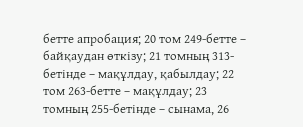бетте апробация; 20 том 249-бетте – байқаудан өткізу; 21 томның 313-бетінде – мақұлдау, қабылдау; 22 том 263-бетте – мақұлдау; 23 томның 255-бетінде – сынама, 26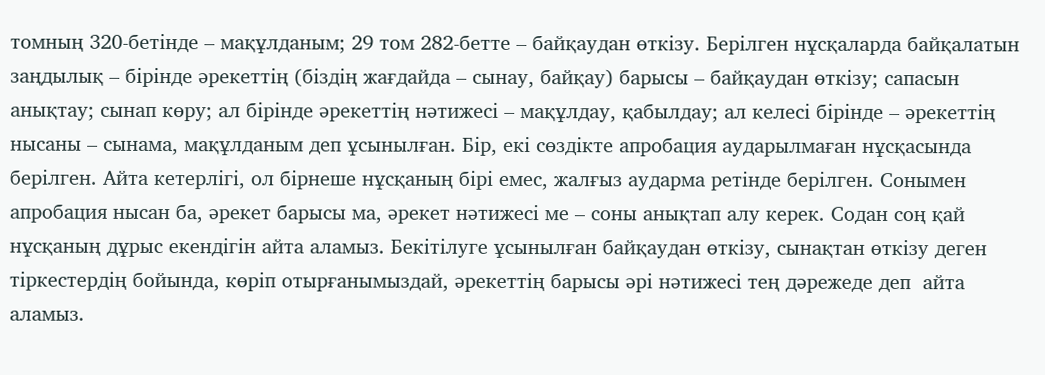томның 320-бетінде – мақұлданым; 29 том 282-бетте – байқаудан өткізу. Берілген нұсқаларда байқалатын заңдылық – бірінде әрекеттің (біздің жағдайда – сынау, байқау) барысы – байқаудан өткізу; сапасын анықтау; сынап көру; ал бірінде әрекеттің нәтижесі – мақұлдау, қабылдау; ал келесі бірінде – әрекеттің нысаны – сынама, мақұлданым деп ұсынылған. Бір, екі сөздікте апробация аударылмаған нұсқасында берілген. Айта кетерлігі, ол бірнеше нұсқаның бірі емес, жалғыз аударма ретінде берілген. Сонымен апробация нысан ба, әрекет барысы ма, әрекет нәтижесі ме – соны анықтап алу керек. Содан соң қай нұсқаның дұрыс екендігін айта аламыз. Бекітілуге ұсынылған байқаудан өткізу, сынақтан өткізу деген тіркестердің бойында, көріп отырғанымыздай, әрекеттің барысы әрі нәтижесі тең дәрежеде деп  айта аламыз.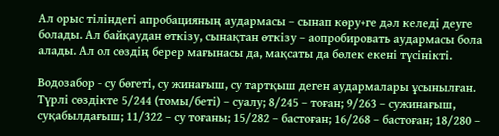Ал орыс тіліндегі апробацияның аудармасы – сынап көру+ге дәл келеді деуге болады. Ал байқаудан өткізу, сынақтан өткізу – аопробировать аудармасы бола алады. Ал ол сөздің берер мағынасы да, мақсаты да бөлек екені түсінікті.

Водозабор - су бөгеті, су жинағыш, су тартқыш деген аудармалары ұсынылған. Түрлі сөздікте 5/244 (томы/беті) – суалу; 8/245 – тоған; 9/263 – сужинағыш, суқабылдағыш; 11/322 – су тоғаны; 15/282 – бастоған; 16/268 – бастоған; 18/280 –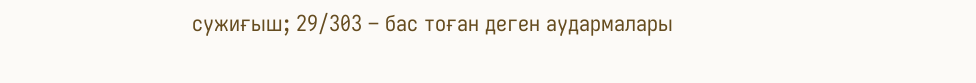сужиғыш; 29/303 – бас тоған деген аудармалары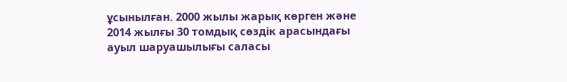ұсынылған. 2000 жылы жарық көрген және 2014 жылғы 30 томдық сөздік арасындағы ауыл шаруашылығы саласы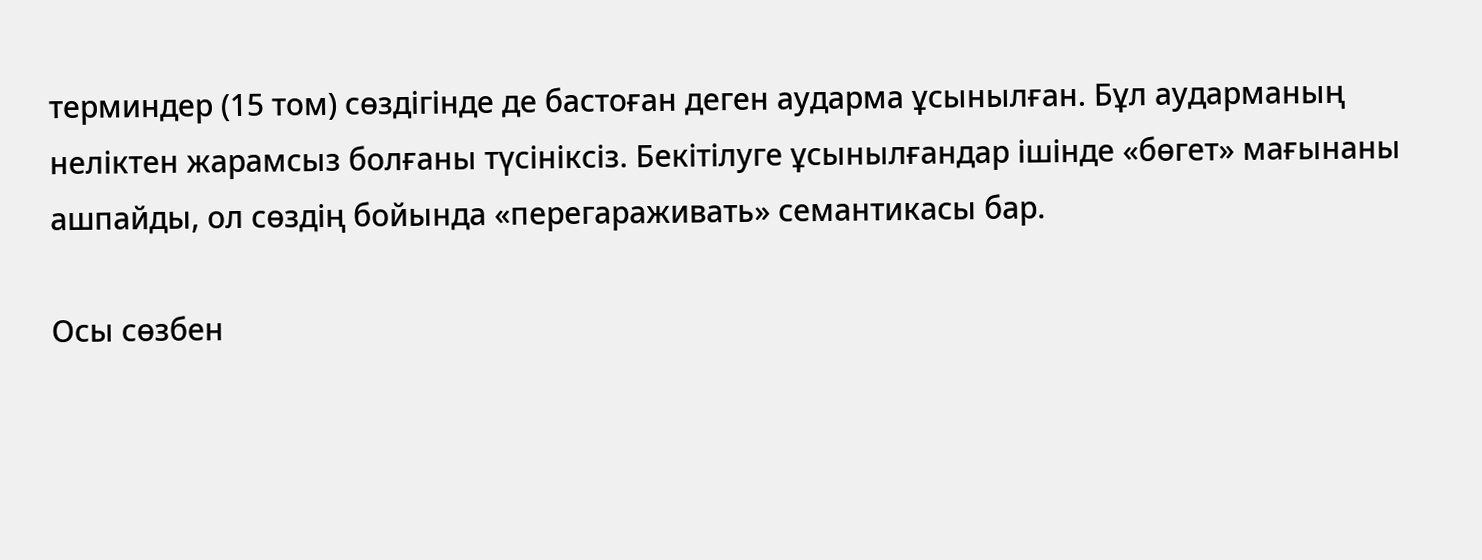терминдер (15 том) сөздігінде де бастоған деген аударма ұсынылған. Бұл аударманың неліктен жарамсыз болғаны түсініксіз. Бекітілуге ұсынылғандар ішінде «бөгет» мағынаны ашпайды, ол сөздің бойында «перегараживать» семантикасы бар.

Осы сөзбен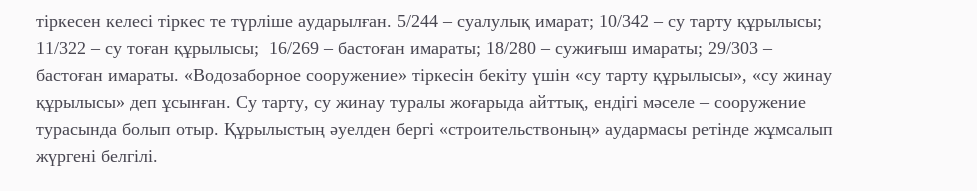тіркесен келесі тіркес те түрліше аударылған. 5/244 – суалулық имарат; 10/342 – су тарту құрылысы; 11/322 – су тоған құрылысы;  16/269 – бастоған имараты; 18/280 – сужиғыш имараты; 29/303 – бастоған имараты. «Водозаборное сооружение» тіркесін бекіту үшін «су тарту құрылысы», «су жинау құрылысы» деп ұсынған. Су тарту, су жинау туралы жоғарыда айттық, ендігі мәселе – сооружение турасында болып отыр. Құрылыстың әуелден бергі «строительствоның» аудармасы ретінде жұмсалып жүргені белгілі.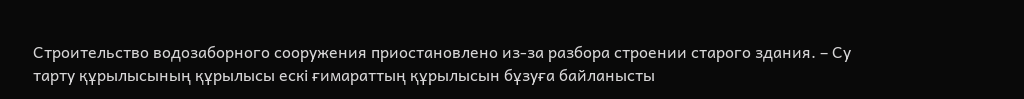Строительство водозаборного сооружения приостановлено из-за разбора строении старого здания. – Су тарту құрылысының құрылысы ескі ғимараттың құрылысын бұзуға байланысты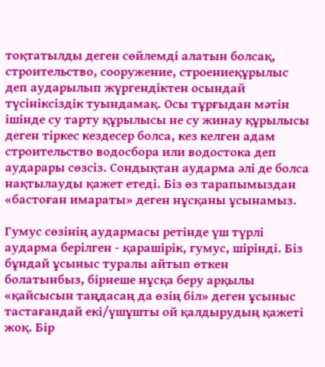тоқтатылды деген сөйлемді алатын болсақ,  строительство, сооружение, строениеқұрылыс деп аударылып жүргендіктен осындай түсініксіздік туындамақ. Осы тұрғыдан мәтін ішінде су тарту құрылысы не су жинау құрылысы деген тіркес кездесер болса, кез келген адам строительство водосбора или водостока деп аударары сөзсіз. Сондықтан аударма әлі де болса нақтылауды қажет етеді. Біз өз тарапымыздан «бастоған имараты» деген нұсқаны ұсынамыз.

Гумус сөзінің аудармасы ретінде үш түрлі аударма берілген - қарашірік, гумус, шірінді. Біз бұндай ұсыныс туралы айтып өткен болатынбыз, бірнеше нұсқа беру арқылы «қайсысын таңдасаң да өзің біл» деген ұсыныс тастағандай екі/үшұшты ой қалдырудың қажеті жоқ. Бір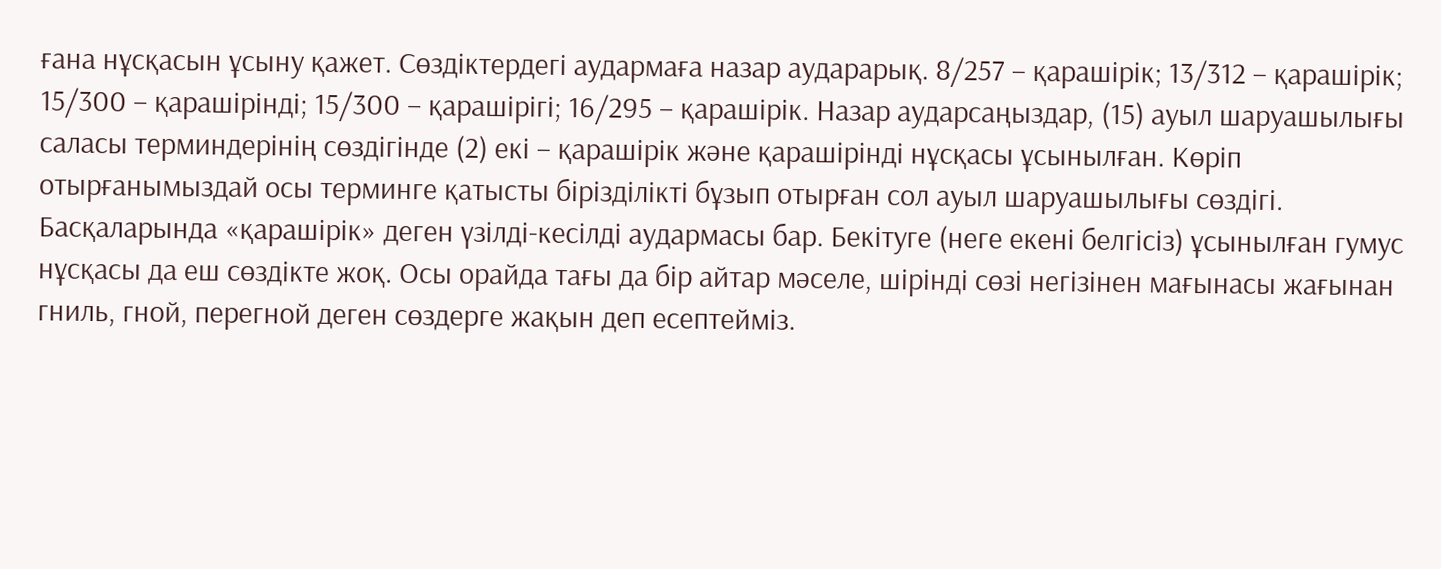ғана нұсқасын ұсыну қажет. Сөздіктердегі аудармаға назар аударарық. 8/257 – қарашірік; 13/312 – қарашірік; 15/300 – қарашірінді; 15/300 – қарашірігі; 16/295 – қарашірік. Назар аударсаңыздар, (15) ауыл шаруашылығы саласы терминдерінің сөздігінде (2) екі – қарашірік және қарашірінді нұсқасы ұсынылған. Көріп отырғанымыздай осы терминге қатысты бірізділікті бұзып отырған сол ауыл шаруашылығы сөздігі. Басқаларында «қарашірік» деген үзілді-кесілді аудармасы бар. Бекітуге (неге екені белгісіз) ұсынылған гумус нұсқасы да еш сөздікте жоқ. Осы орайда тағы да бір айтар мәселе, шірінді сөзі негізінен мағынасы жағынан гниль, гной, перегной деген сөздерге жақын деп есептейміз.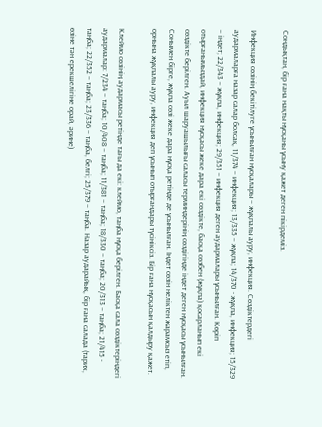Сондықтан, бір ғана нақты нұсқаны ұсыну қажет деген пікірдеміз.

Инфекция сөзінің бекітілуге ұсынылған нұсқалары – жұқпалы ауру, инфекция. Сөздіктердегі аудармаларға назар салар болсақ, 11/374 – инфекция; 13/335 – жұқпа; 14/370 - жұқпа, инфекция; 15/329 – індет; 22/343 – жұқпа, инфекция; 29/351 – инфекция деген аудармалары ұсынылған. Көріп отырғанымыздай, инфекция нұсқасы жеке дара екі сөздікте, басқа сөзбен (жұқпа) қосарланып екі сөздікте берілген. Ауыл шаруашылығы саласы терминдерінің сөздігінде індет деген нұсқасы ұсынылған. Сонымен бірге, жұқпа сөзі жеке дара нұсқа ретінде де ұсынылған. Індет сөзін неліктен жарамсыз етіп, орнына жұқпалы ауру, инфекция деп ұсынып отырғандары түсініксіз. Бір ғана нұсқасын қалдыру қажет.

Клеймо сөзінің аудармасы ретінде тағы да екі: клеймо, таңба нұсқа берілген. Басқа сала сөздіктеріндегі аудармалар: 7/234 – таңба; 10/408 – таңба; 11/381 – таңба; 18/330 – таңба; 20/313 – таңба; 21/415 - таңба; 22/352 – таңба; 23/336 – таңба, белгі; 25/379 – таңба. Назар аударайық, бір ғана салада (тарих, өзіне тән ерекшелігіне орай, әрине)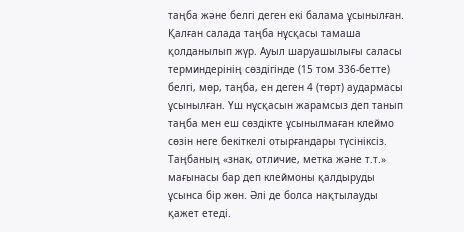таңба және белгі деген екі балама ұсынылған. Қалған салада таңба нұсқасы тамаша қолданылып жүр. Ауыл шаруашылығы саласы терминдерінің сөздігінде (15 том 336-бетте) белгі, мөр, таңба, ен деген 4 (төрт) аудармасы ұсынылған. Үш нұсқасын жарамсыз деп танып таңба мен еш сөздікте ұсынылмаған клеймо сөзін неге бекіткелі отырғандары түсініксіз. Таңбаның «знак, отличие, метка және т.т.» мағынасы бар деп клеймоны қалдыруды ұсынса бір жөн. Әлі де болса нақтылауды қажет етеді.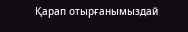Қарап отырғанымыздай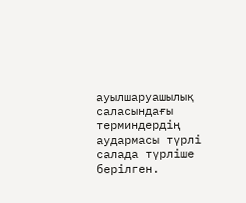ауылшаруашылық саласындағы терминдердің аудармасы түрлі салада түрліше берілген.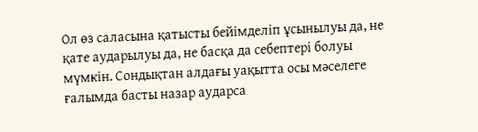Ол өз саласына қатысты бейімделіп ұсынылуы да, не қате аударылуы да, не басқа да себептері болуы мүмкін. Сондықтан алдағы уақытта осы мәселеге ғалымда басты назар аударса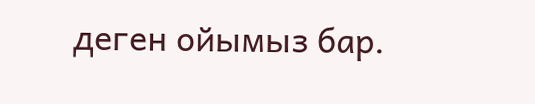деген ойымыз бар.